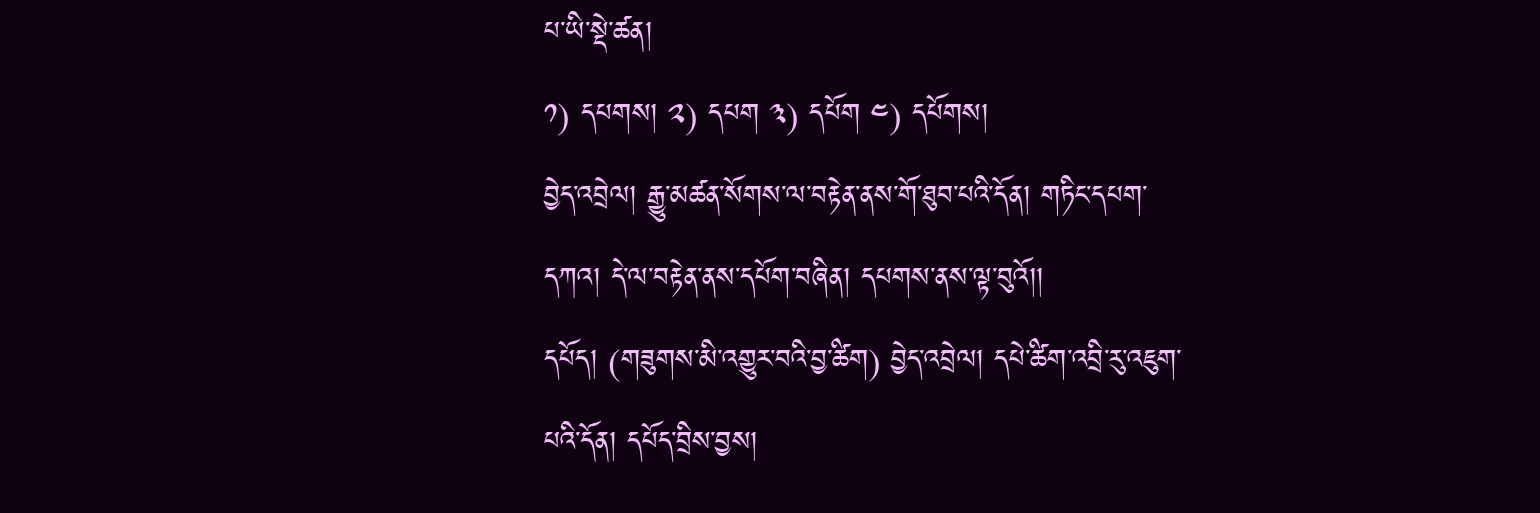པ་ཡི་སྡེ་ཚན།
༡) དཔགས། ༢) དཔག ༣) དཔོག ༤) དཔོགས།
བྱེད་འབྲེལ། རྒྱུ་མཚན་སོགས་ལ་བརྟེན་ནས་གོ་ཐུབ་པའི་དོན། གཏིང་དཔག་དཀའ། དེ་ལ་བརྟེན་ནས་དཔོག་བཞིན། དཔགས་ནས་ལྟ་བུའོ།།
དཔོད། (གཟུགས་མི་འགྱུར་བའི་བྱ་ཚིག) བྱེད་འབྲེལ། དཔེ་ཚིག་འབྲི་རུ་འཇུག་པའི་དོན། དཔོད་བྲིས་བྱས།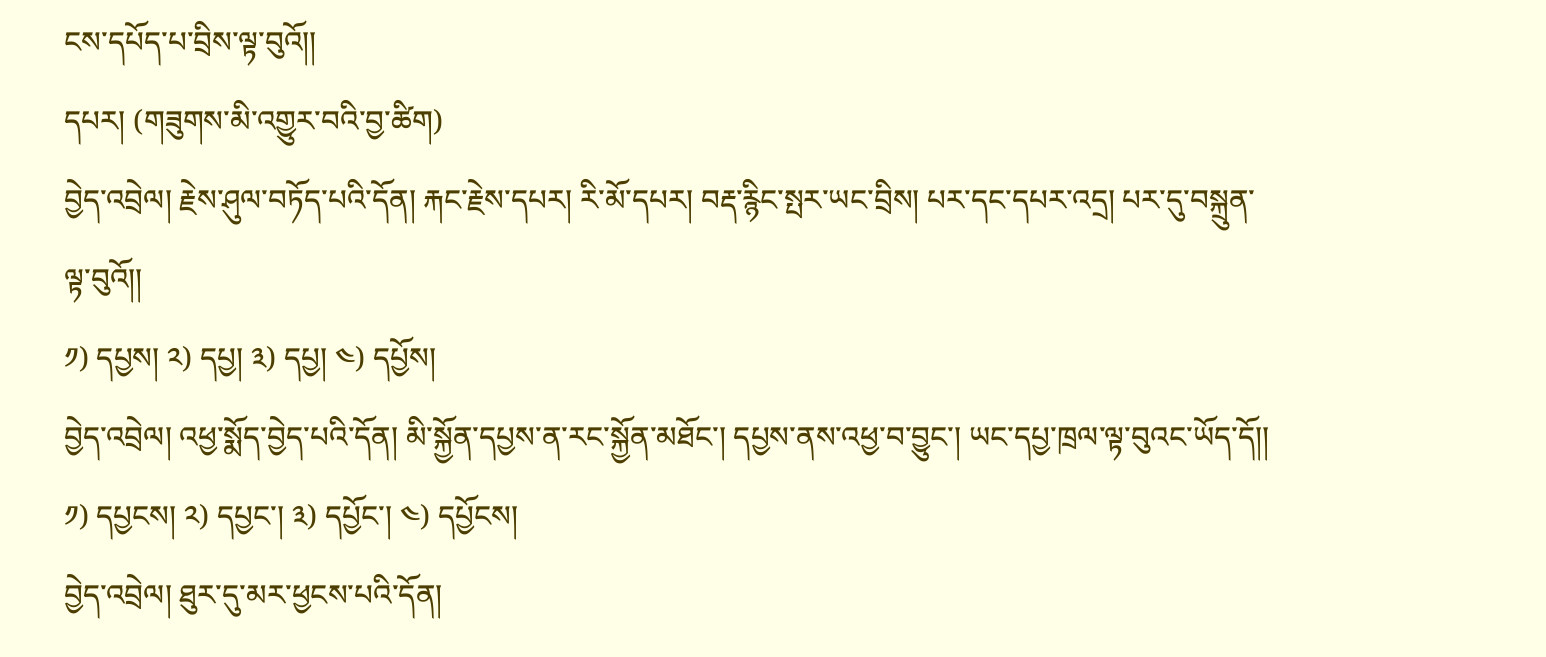ངས་དཔོད་པ་བྲིས་ལྟ་བུའོ།།
དཔར། (གཟུགས་མི་འགྱུར་བའི་བྱ་ཚིག)
བྱེད་འབྲེལ། རྗེས་ཤུལ་བཏོད་པའི་དོན། རྐང་རྗེས་དཔར། རི་མོ་དཔར། བརྡ་རྙིང་སྤར་ཡང་བྲིས། པར་དང་དཔར་འདྲ། པར་དུ་བསྐྲུན་ལྟ་བུའོ།།
༡) དཔྱས། ༢) དཔྱ། ༣) དཔྱ། ༤) དཔྱོས།
བྱེད་འབྲེལ། འཕྱ་སྨོད་བྱེད་པའི་དོན། མི་སྐྱོན་དཔྱས་ན་རང་སྐྱོན་མཐོང་། དཔྱས་ནས་འཕྱ་བ་བྱུང་། ཡང་དཔྱ་ཁྲལ་ལྟ་བུའང་ཡོད་དོ།།
༡) དཔྱངས། ༢) དཔྱང་། ༣) དཔྱོང་། ༤) དཔྱོངས།
བྱེད་འབྲེལ། ཐུར་དུ་མར་ཕྱངས་པའི་དོན།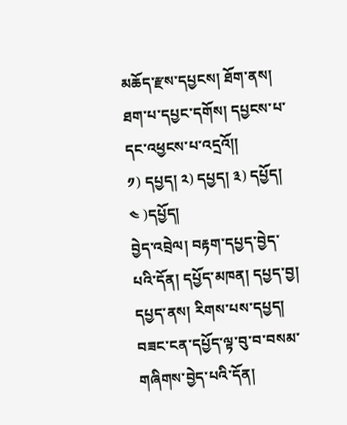མཆོད་རྫས་དཔྱངས། ཐོག་ནས། ཐག་པ་དཔྱང་དགོས། དཔྱངས་པ་དང་འཕྱངས་པ་འདྲའོ།།
༡) དཔྱད། ༢) དཔྱད། ༣) དཔྱོད། ༤ )དཔྱོད།
བྱེད་འབྲེལ། བརྟག་དཔྱད་བྱེད་པའི་དོན། དཔྱོད་མཁན། དཔྱད་བྱ། དཔྱད་ནས། རིགས་པས་དཔྱད། བཟང་ངན་དཔྱོད་ལྟ་བུ་བ་བསམ་གཞིགས་བྱེད་པའི་དོན།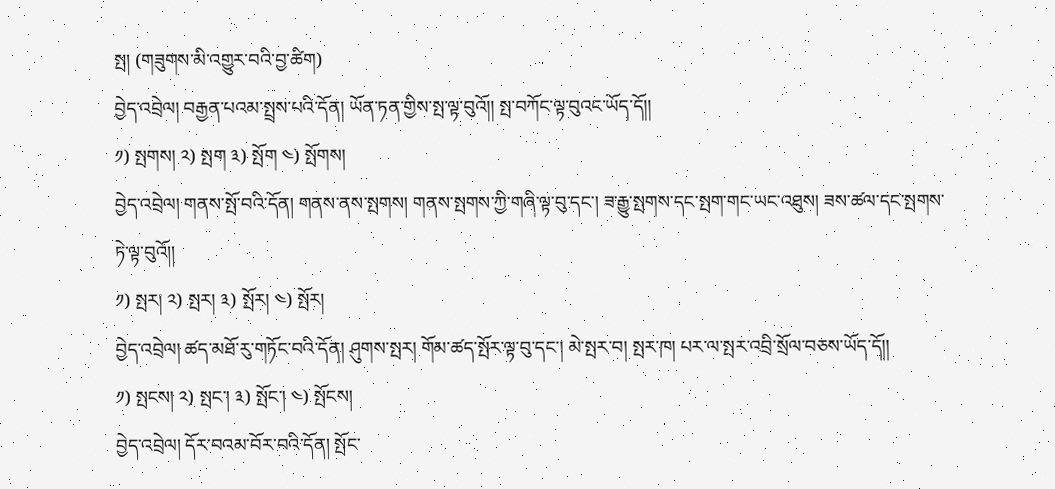སྤ། (གཟུགས་མི་འགྱུར་བའི་བྱ་ཚིག)
བྱེད་འབྲེལ། བརྒྱན་པའམ་སྤྲས་པའི་དོན། ཡོན་ཏན་གྱིས་སྤ་ལྟ་བུའོ།། སྤ་བཀོང་ལྟ་བུའང་ཡོད་དོ།།
༡) སྤགས། ༢) སྤག ༣) སྤོག ༤) སྤོགས།
བྱེད་འབྲེལ། གནས་སྤོ་བའི་དོན། གནས་ནས་སྤགས། གནས་སྤགས་ཀྱི་གཞི་ལྟ་བུ་དང་། ཟ་རྒྱུ་སྤགས་དང་སྤག་གང་ཡང་འཐུས། ཟས་ཚལ་དང་སྤགས་ཏེ་ལྟ་བུའོ།།
༡) སྤར། ༢) སྤར། ༣) སྤོར། ༤) སྤོར།
བྱེད་འབྲེལ། ཚད་མཐོ་རུ་གཏོང་བའི་དོན། ཤུགས་སྤར། གོམ་ཚད་སྤོར་ལྟ་བུ་དང་། མེ་སྤར་བ། སྤར་ཁ། པར་ལ་སྤར་འབྲི་སྲོལ་བཅས་ཡོད་དོ།།
༡) སྤངས། ༢) སྤང་། ༣) སྤོང་། ༤) སྤོངས།
བྱེད་འབྲེལ། དོར་བའམ་བོར་བའི་དོན། སྤོང་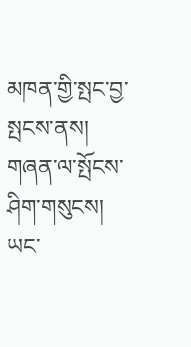མཁན་གྱི་སྤང་བྱ་སྤངས་ནས། གཞན་ལ་སྤོངས་ཤིག་གསུངས། ཡང་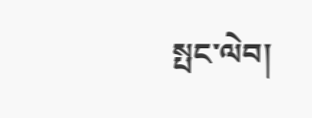སྤང་ལེབ།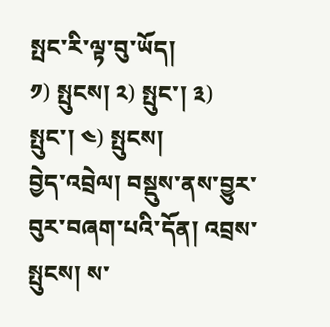སྤང་རི་ལྟ་བུ་ཡོད།
༡) སྤུངས། ༢) སྤུང་། ༣) སྤུང་། ༤) སྤུངས།
བྱེད་འབྲེལ། བསྡུས་ནས་བྱུར་བུར་བཞག་པའི་དོན། འབྲས་སྤུངས། ས་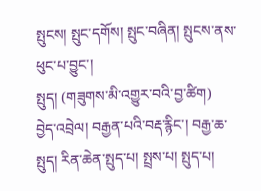སྤུངས། སྤུང་དགོས། སྤུང་བཞིན། སྤུངས་ནས་ཕུང་པ་བྱུང་།
སྤུད། (གཟུགས་མི་འགྱུར་བའི་བྱ་ཚིག)
བྱེད་འབྲེལ། བརྒྱན་པའི་བརྡ་རྙིང་། བརྒྱ་ཆ་སྤུད། རིན་ཆེན་སྤུད་པ། སྤྲས་པ། སྤུད་པ།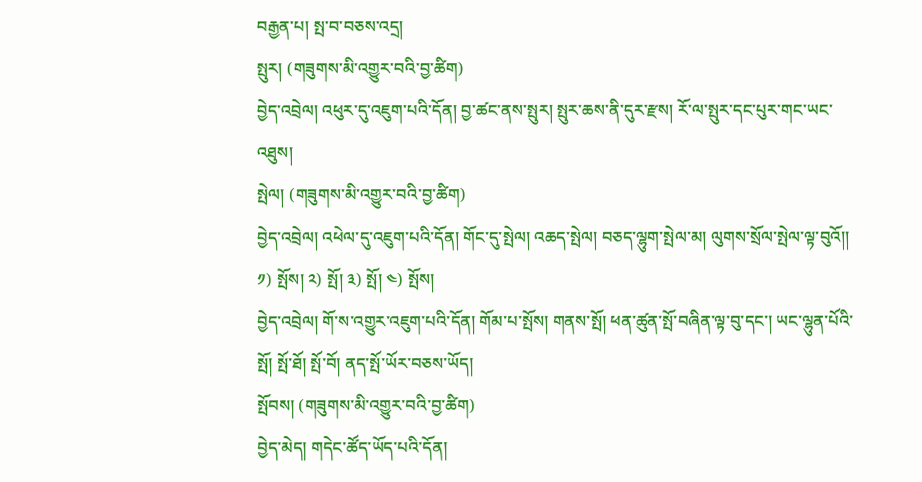བརྒྱན་པ། སྤ་བ་བཅས་འདྲ།
སྤུར། (གཟུགས་མི་འགྱུར་བའི་བྱ་ཚིག)
བྱེད་འབྲེལ། འཕུར་དུ་འཇུག་པའི་དོན། བྱ་ཚང་ནས་སྤུར། སྤུར་ཆས་ནི་དུར་རྫས། རོ་ལ་སྤུར་དང་པུར་གང་ཡང་འཐུས།
སྤེལ། (གཟུགས་མི་འགྱུར་བའི་བྱ་ཚིག)
བྱེད་འབྲེལ། འཕེལ་དུ་འཇུག་པའི་དོན། གོང་དུ་སྤེལ། འཆད་སྤེལ། བཅད་ལྷུག་སྤེལ་མ། ལུགས་སྲོལ་སྤེལ་ལྟ་བུའོ།།
༡) སྤོས། ༢) སྤོ། ༣) སྤོ། ༤) སྤོས།
བྱེད་འབྲེལ། གོ་ས་འགྱུར་འཇུག་པའི་དོན། གོམ་པ་སྤོས། གནས་སྤོ། ཕན་ཚུན་སྤོ་བཞིན་ལྟ་བུ་དང་། ཡང་ལྷུན་པོའི་སྤོ། སྤོ་ཐོ། སྤོ་བོ། ནད་སྤོ་ཡོར་བཅས་ཡོད།
སྤོབས། (གཟུགས་མི་འགྱུར་བའི་བྱ་ཚིག)
བྱེད་མེད། གདེང་ཚོད་ཡོད་པའི་དོན།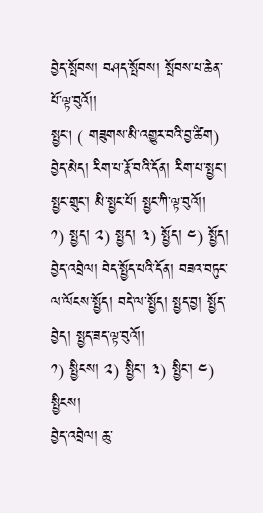བྱེད་སྤོབས། བཤད་སྤོབས། སྤོབས་པ་ཆེན་པོ་ལྟ་བུའོ།།
སྤྱང། ( གཟུགས་མི་འགྱུར་བའི་བྱ་ཚིག)
བྱེད་མེད། རིག་པ་རྣོ་བའི་དོན། རིག་པ་སྤྱང་། སྤྱང་གྲུང་། མི་སྤྱང་པོ། སྤྱང་ཀི་ལྟ་བུའོ།།
༡) སྤྱད། ༢) སྤྱད། ༣) སྤྱོད། ༤) སྤྱོད།
བྱེད་འབྲེལ། བེད་སྤྱོད་པའི་དོན། བཟའ་བཏུང་ལ་ལོངས་སྤྱོད། བདེ་ལ་སྤྱོད། སྤྱད་བྱ། སྤྱོད་བྱེད། སྤྱད་ཟད་ལྟ་བུའོ།།
༡) སྤྱིངས། ༢) སྤྱིང་། ༣) སྤྱིང་། ༤) སྤྱིངས།
བྱེད་འབྲེལ། ཆུ་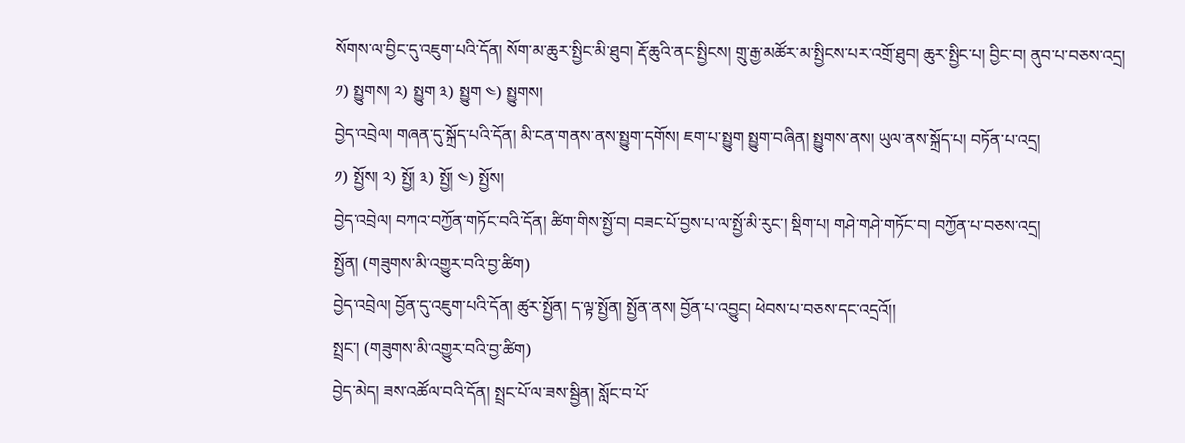སོགས་ལ་བྱིང་དུ་འཇུག་པའི་དོན། སོག་མ་ཆུར་སྤྱིང་མི་ཐུབ། རྡོ་ཆུའི་ནང་སྤྱིངས། གྲུ་རྒྱ་མཚོར་མ་སྤྱིངས་པར་འགྲོ་ཐུབ། ཆུར་སྤྱིང་པ། བྱིང་བ། ནུབ་པ་བཅས་འདྲ།
༡) སྤྱུགས། ༢) སྤྱུག ༣) སྤྱུག ༤) སྤྱུགས།
བྱེད་འབྲེལ། གཞན་དུ་སྐྲོད་པའི་དོན། མི་ངན་གནས་ནས་སྤྱུག་དགོས། ཇག་པ་སྤྱུག སྤྱུག་བཞིན། སྤྱུགས་ནས། ཡུལ་ནས་སྐྲོད་པ། བཏོན་པ་འདྲ།
༡) སྤྱོས། ༢) སྤྱོ། ༣) སྤྱོ། ༤) སྤྱོས།
བྱེད་འབྲེལ། བཀའ་བཀྱོན་གཏོང་བའི་དོན། ཚིག་གིས་སྤྱོ་བ། བཟང་པོ་བྱས་པ་ལ་སྤྱོ་མི་རུང་། སྡིག་པ། གཤེ་གཤེ་གཏོང་བ། བཀྱོན་པ་བཅས་འདྲ།
སྤྱོན། (གཟུགས་མི་འགྱུར་བའི་བྱ་ཚིག)
བྱེད་འབྲེལ། བྱོན་དུ་འཇུག་པའི་དོན། ཚུར་སྤྱོན། ད་ལྟ་སྤྱོན། སྤྱོན་ནས། བྱོན་པ་འབྱུང། ཕེབས་པ་བཅས་དང་འདྲའོ།།
སྤྲང་། (གཟུགས་མི་འགྱུར་བའི་བྱ་ཚིག)
བྱེད་མེད། ཟས་འཚོལ་བའི་དོན། སྤྲང་པོ་ལ་ཟས་སྦྱིན། སློང་བ་པོ་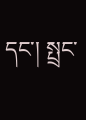དང་། སྤྲང་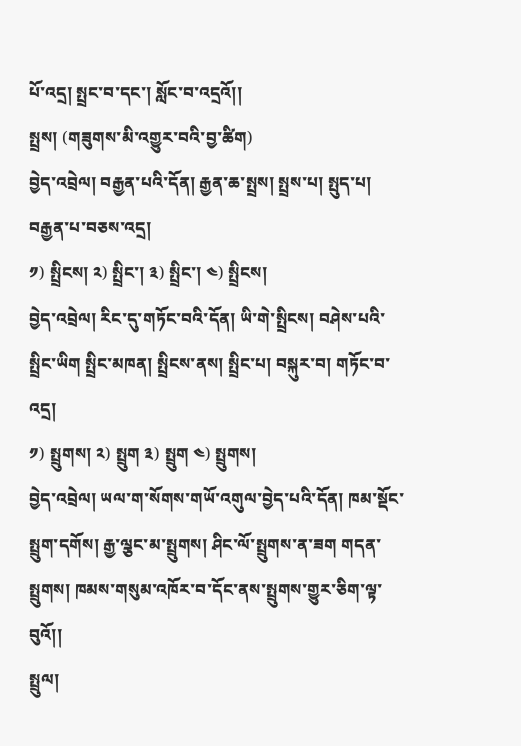པོ་འདྲ། སྤྲང་བ་དང་། སློང་བ་འདྲའོ།།
སྤྲས། (གཟུགས་མི་འགྱུར་བའི་བྱ་ཚིག)
བྱེད་འབྲེལ། བརྒྱན་པའི་དོན། རྒྱན་ཆ་སྤྲས། སྤྲས་པ། སྤུད་པ། བརྒྱན་པ་བཅས་འདྲ།
༡) སྤྲིངས། ༢) སྤྲིང་། ༣) སྤྲིང་། ༤) སྤྲིངས།
བྱེད་འབྲེལ། རིང་དུ་གཏོང་བའི་དོན། ཡི་གེ་སྤྲིངས། བཤེས་པའི་སྤྲིང་ཡིག སྤྲིང་མཁན། སྤྲིངས་ནས། སྤྲིང་པ། བསྐུར་བ། གཏོང་བ་འདྲ།
༡) སྤྲུགས། ༢) སྤྲུག ༣) སྤྲུག ༤) སྤྲུགས།
བྱེད་འབྲེལ། ཡལ་ག་སོགས་གཡོ་འགུལ་བྱེད་པའི་དོན། ཁམ་སྡོང་སྤྲུག་དགོས། རྒྱ་ལྕང་མ་སྤྲུགས། ཤིང་ལོ་སྤྲུགས་ན་ཟག གདན་སྤྲུགས། ཁམས་གསུམ་འཁོར་བ་དོང་ནས་སྤྲུགས་གྱུར་ཅིག་ལྟ་བུའོ།།
སྤྲུལ།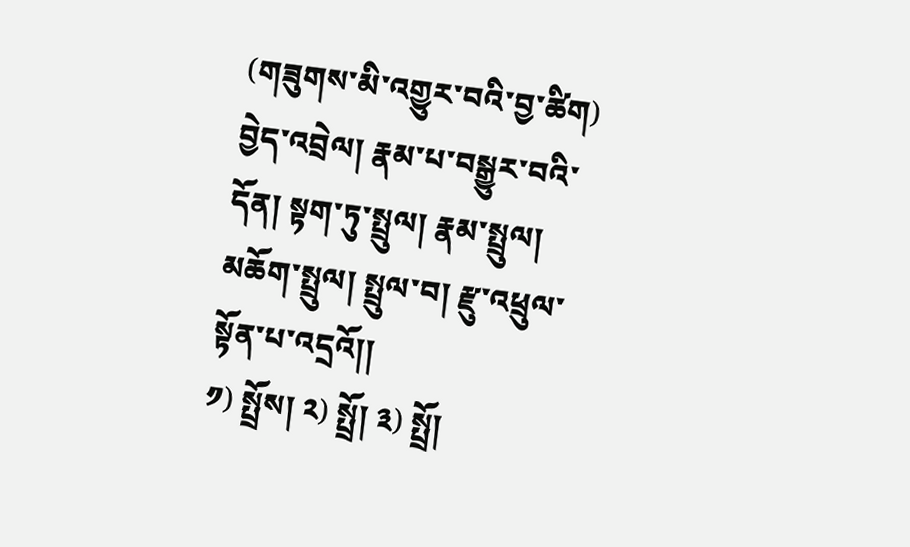(གཟུགས་མི་འགྱུར་བའི་བྱ་ཚིག)
བྱེད་འབྲེལ། རྣམ་པ་བསྒྱུར་བའི་དོན། སྟག་ཏུ་སྤྲུལ། རྣམ་སྤྲུལ། མཆོག་སྤྲུལ། སྤྲུལ་བ། རྫུ་འཕྲུལ་སྟོན་པ་འདྲའོ།།
༡) སྤྲོས། ༢) སྤྲོ། ༣) སྤྲོ།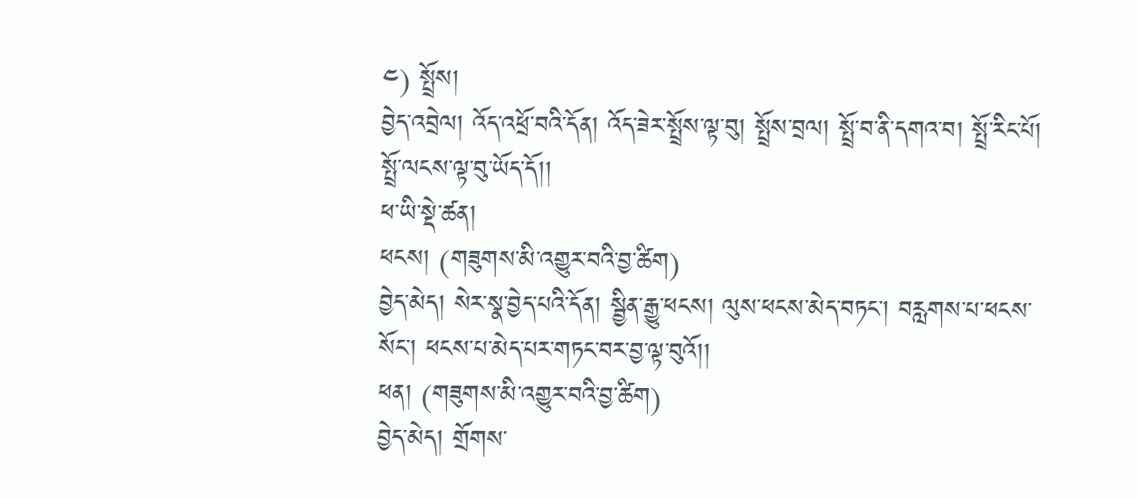༤) སྤྲོས།
བྱེད་འབྲེལ། འོད་འཕྲོ་བའི་དོན། འོད་ཟེར་སྤྲོས་ལྟ་བུ། སྤྲོས་བྲལ། སྤྲོ་བ་ནི་དགའ་བ། སྤྲོ་རིང་པོ། སྤྲོ་ལངས་ལྟ་བུ་ཡོད་དོ།།
ཕ་ཡི་སྡེ་ཚན།
ཕངས། (གཟུགས་མི་འགྱུར་བའི་བྱ་ཚིག)
བྱེད་མེད། སེར་སྣ་བྱེད་པའི་དོན། སྦྱིན་རྒྱུ་ཕངས། ལུས་ཕངས་མེད་བཏང་། བརླགས་པ་ཕངས་སོང་། ཕངས་པ་མེད་པར་གཏང་བར་བྱ་ལྟ་བུའོ།།
ཕན། (གཟུགས་མི་འགྱུར་བའི་བྱ་ཚིག)
བྱེད་མེད། གྲོགས་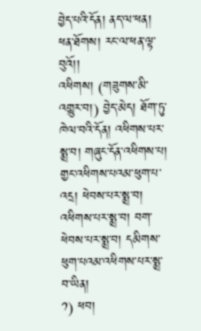བྱེད་པའི་དོན། ནད་ལ་ཕན། ཕན་ཐོགས། རང་ལ་ཕན་ལྟ་བུའོ།།
འཕིགས། (གཟུགས་མི་འགྱུར་བ།) བྱེད་མེད། ཐོག་ཏུ་ཁེལ་བའི་དོན། འཕིགས་པར་སྨྲ་བ། གཞུང་དོན་འཕིགས་པ། གྱང་འཕིགས་པའམ་ཕུག་པ་འདྲ། ཕེབས་པར་སྨྲ་བ། འཕིགས་པར་སྨྲ་བ། བག་ཕེབས་པར་སྨྲ་བ། དམིགས་ཕུག་པའམ་འཕིགས་པར་སྨྲ་བ་ཡིན།
༡) ཕབ།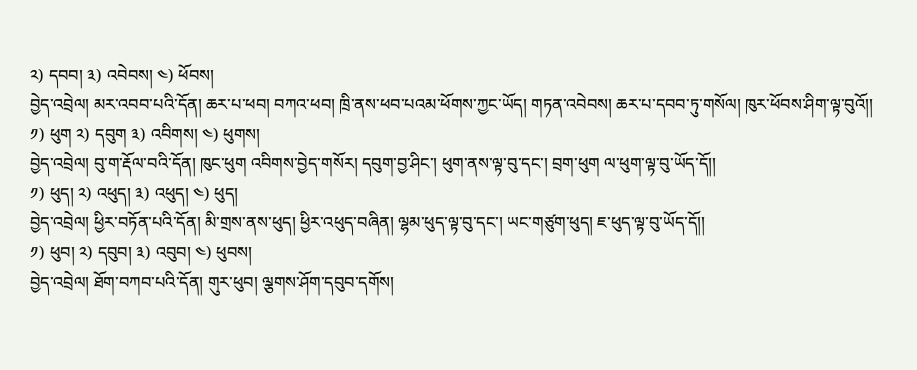༢) དབབ། ༣) འབེབས། ༤) ཕོབས།
བྱེད་འབྲེལ། མར་འབབ་པའི་དོན། ཆར་པ་ཕབ། བཀའ་ཕབ། ཁྲི་ནས་ཕབ་པའམ་ཕོགས་ཀྱང་ཡོད། གཏན་འབེབས། ཆར་པ་དབབ་ཏུ་གསོལ། ཁུར་ཕོབས་ཤིག་ལྟ་བུའོ།།
༡) ཕུག ༢) དབུག ༣) འབིགས། ༤) ཕུགས།
བྱེད་འབྲེལ། བུ་ག་རྡོལ་བའི་དོན། ཁུང་ཕུག འབིགས་བྱེད་གསོར། དབུག་བྱ་ཤིང་། ཕུག་ནས་ལྟ་བུ་དང་། བྲག་ཕུག ལ་ཕུག་ལྟ་བུ་ཡོད་དོ།།
༡) ཕུད། ༢) འཕུད། ༣) འཕུད། ༤) ཕུད།
བྱེད་འབྲེལ། ཕྱིར་བཏོན་པའི་དོན། མི་གྲས་ནས་ཕུད། ཕྱིར་འཕུད་བཞིན། ལྷམ་ཕུད་ལྟ་བུ་དང་། ཡང་གཙུག་ཕུད། ཇ་ཕུད་ལྟ་བུ་ཡོད་དོ།།
༡) ཕུབ། ༢) དབུབ། ༣) འབུབ། ༤) ཕུབས།
བྱེད་འབྲེལ། ཐོག་བཀབ་པའི་དོན། གུར་ཕུབ། ལྕགས་ཤོག་དབུབ་དགོས།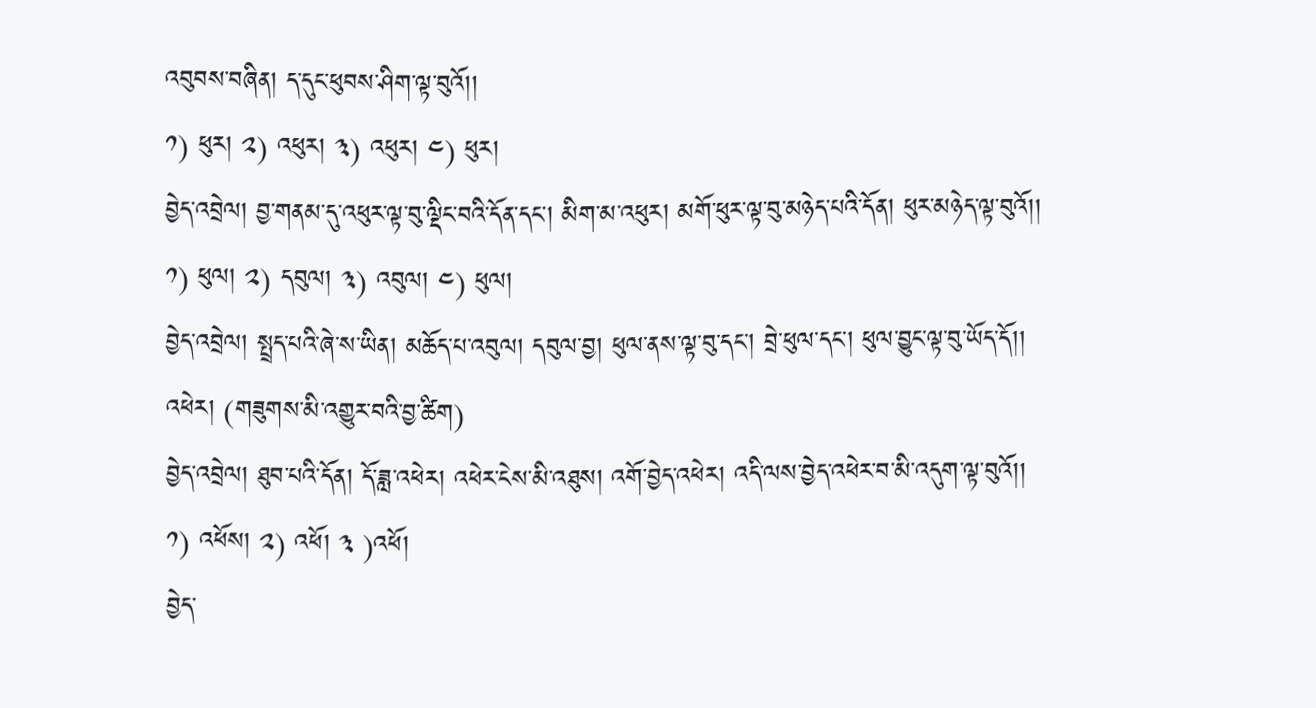འབུབས་བཞིན། ད་དུང་ཕུབས་ཤིག་ལྟ་བུའོ།།
༡) ཕུར། ༢) འཕུར། ༣) འཕུར། ༤) ཕུར།
བྱེད་འབྲེལ། བྱ་གནམ་དུ་འཕུར་ལྟ་བུ་ལྡིང་བའི་དོན་དང་། མིག་མ་འཕུར། མགོ་ཕུར་ལྟ་བུ་མཉེད་པའི་དོན། ཕུར་མཉེད་ལྟ་བུའོ།།
༡) ཕུལ། ༢) དབུལ། ༣) འབུལ། ༤) ཕུལ།
བྱེད་འབྲེལ། སྤྲད་པའི་ཞེ་ས་ཡིན། མཆོད་པ་འབུལ། དབུལ་བྱ། ཕུལ་ནས་ལྟ་བུ་དང་། བྲེ་ཕུལ་དང་། ཕུལ་བྱུང་ལྟ་བུ་ཡོད་དོ།།
འཕེར། (གཟུགས་མི་འགྱུར་བའི་བྱ་ཚིག)
བྱེད་འབྲེལ། ཐུབ་པའི་དོན། དོ་ཟླ་འཕེར། འཕེར་ངེས་མི་འཐུས། འགོ་བྱེད་འཕེར། འདི་ལས་བྱེད་འཕེར་བ་མི་འདུག་ལྟ་བུའོ།།
༡) འཕོས། ༢) འཕོ། ༣ )འཕོ།
བྱེད་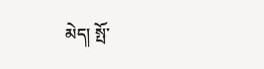མེད། སྤོ་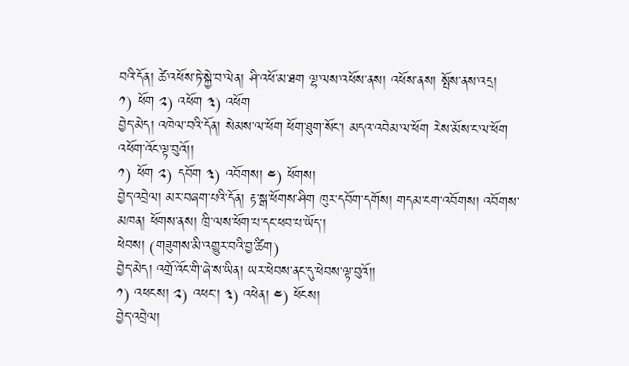བའི་དོན། ཚེ་འཕོས་ཏེ་སྐྱེ་བ་ལེན། ཤི་འཕོ་མ་ཐག ལྷ་ལས་འཕོས་ནས། འཕོས་ནས། སྤོས་ནས་འདྲ།
༡) ཕོག ༢) འཕོག ༣) འཕོག
བྱེད་མེད། འཁེལ་བའི་དོན། སེམས་ལ་ཕོག ཕོག་ཐུག་སོང་། མདའ་འབེམ་ལ་ཕོག རེས་མོས་ང་ལ་ཕོག འཕོག་འོང་ལྟ་བུའོ།།
༡) ཕོག ༢) དབོག ༣) འབོགས། ༤) ཕོགས།
བྱེད་འབྲེལ། མར་བཞག་པའི་དོན། རྟ་སྒ་ཕོགས་ཤིག ཁུར་དབོག་དགོས། གདམ་ངག་འབོགས། འབོགས་མཁན། ཕོགས་ནས། ཁྲི་ལས་ཕོག་པ་དང་ཕབ་པ་ཡོད་།
ཕེབས། (གཟུགས་མི་འགྱུར་བའི་བྱ་ཚིག)
བྱེད་མེད། འགྲོ་འོང་གི་ཞེ་ས་ཡིན། ཡར་ཕེབས་ནང་དུ་ཕེབས་ལྟ་བུའོ།།
༡) འཕངས། ༢) འཕང་། ༣) འཕེན། ༤) ཕོངས།
བྱེད་འབྲེལ།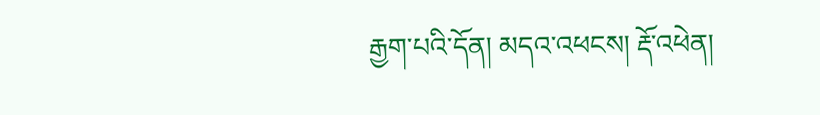རྒྱག་པའི་དོན། མདའ་འཕངས། རྡོ་འཕེན།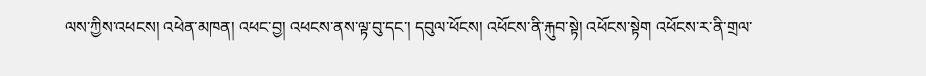ལས་ཀྱིས་འཕངས། འཕེན་མཁན། འཕང་བྱ། འཕངས་ནས་ལྟ་བུ་དང་། དབུལ་ཕོངས། འཕོངས་ནི་རྐུབ་སྟེ། འཕོངས་སྟེག འཕོངས་ར་ནི་གྲལ་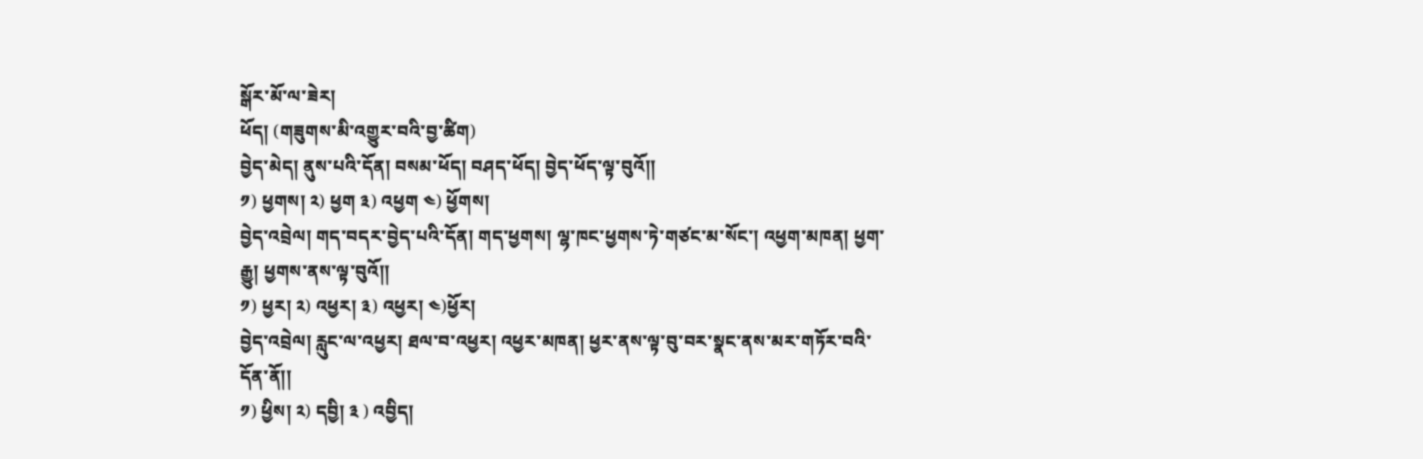སྒོར་མོ་ལ་ཟེར།
ཕོད། (གཟུགས་མི་འགྱུར་བའི་བྱ་ཚིག)
བྱེད་མེད། ནུས་པའི་དོན། བསམ་ཕོད། བཤད་ཕོད། བྱེད་ཕོད་ལྟ་བུའོ།།
༡) ཕྱགས། ༢) ཕྱག ༣) འཕྱག ༤) ཕྱོགས།
བྱེད་འབྲེལ། གད་བདར་བྱེད་པའི་དོན། གད་ཕྱགས། ལྷ་ཁང་ཕྱགས་ཏེ་གཙང་མ་སོང་། འཕྱག་མཁན། ཕྱག་རྒྱུ། ཕྱགས་ནས་ལྟ་བུའོ།།
༡) ཕྱར། ༢) འཕྱར། ༣) འཕྱར། ༤)ཕྱོར།
བྱེད་འབྲེལ། རླུང་ལ་འཕྱར། ཐལ་བ་འཕྱར། འཕྱར་མཁན། ཕྱར་ནས་ལྟ་བུ་བར་སྣང་ནས་མར་གཏོར་བའི་དོན་ནོ།།
༡) ཕྱིས། ༢) དབྱི། ༣ ) འབྱིད།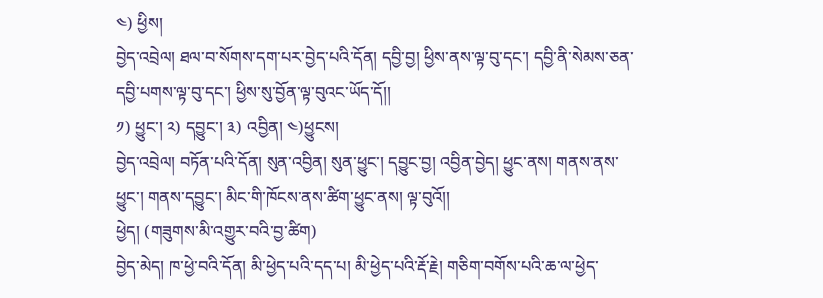༤) ཕྱིས།
བྱེད་འབྲེལ། ཐལ་བ་སོགས་དག་པར་བྱེད་པའི་དོན། དབྱི་བྱ། ཕྱིས་ནས་ལྟ་བུ་དང་། དབྱི་ནི་སེམས་ཅན་དབྱི་པགས་ལྟ་བུ་དང་། ཕྱིས་སུ་བྱོན་ལྟ་བུའང་ཡོད་དོ།།
༡) ཕྱུང་། ༢) དབྱུང་། ༣) འབྱིན། ༤)ཕྱུངས།
བྱེད་འབྲེལ། བཏོན་པའི་དོན། སུན་འབྱིན། སུན་ཕྱུང་། དབྱུང་བྱ། འབྱིན་བྱེད། ཕྱུང་ནས། གནས་ནས་ཕྱུང་། གནས་དབྱུང་། མིང་གི་ཁོངས་ནས་ཚིག་ཕྱུང་ནས། ལྟ་བུའོ།།
ཕྱེད། (གཟུགས་མི་འགྱུར་བའི་བྱ་ཚིག)
བྱེད་མེད། ཁ་ཕྱེ་བའི་དོན། མི་ཕྱེད་པའི་དད་པ། མི་ཕྱེད་པའི་རྡོ་རྗེ། གཅིག་བགོས་པའི་ཆ་ལ་ཕྱེད་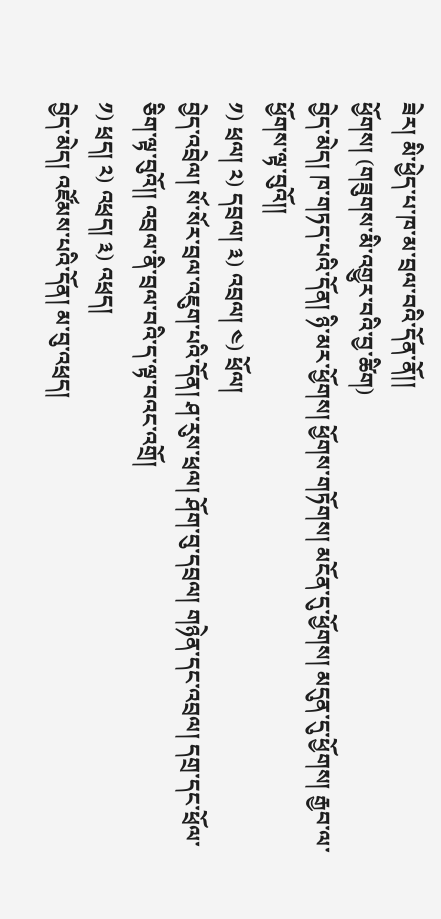ཟེར། མི་ཕྱེད་པ་ཁ་མ་བྲལ་བའི་དོན་ནོ།།
ཕྱོགས། (གཟུགས་མི་འགྱུར་བའི་བྱ་ཚིག)
བྱེད་མེད། ཁ་གཏད་པའི་དོན། ཉི་མར་ཕྱོགས། ཕྱོགས་གཏོགས། མངོན་དུ་ཕྱོགས། མདུན་དུ་ཕྱོགས། རྒྱབ་ལ་ཕྱོགས་ལྟ་བུའོ།།
༡) ཕྲལ། ༢) དབྲལ། ༣) འབྲལ། ༤) ཕྲོལ།
བྱེད་འབྲེལ། སོ་སོར་བྲལ་འཇུག་པའི་དོན། ཤ་རུས་ཕྲལ། ཤོག་བུ་དབྲལ། གཉེན་དང་འབྲལ། དགྲ་དང་ཕྲོལ་ཅིག་ལྟ་བུའོ།། འབྲལ་ནི་བྲལ་བའི་ད་ལྟ་བའང་འགྲོ།
༡) ཕྲད། ༢) འཕྲད། ༣) འཕྲད།
བྱེད་མེད། འཛོམས་པའི་དོན། མ་བུ་འཕྲད།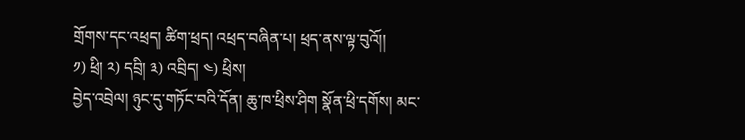གྲོགས་དང་འཕྲད། ཚིག་ཕྲད། འཕྲད་བཞིན་པ། ཕྲད་ནས་ལྟ་བུའོ།།
༡) ཕྲི། ༢) དབྲི། ༣) འབྲིད། ༤) ཕྲིས།
བྱེད་འབྲེལ། ཉུང་དུ་གཏོང་བའི་དོན། ཆུ་ཁ་ཕྲིས་ཤིག སྣོན་ཕྲི་དགོས། མང་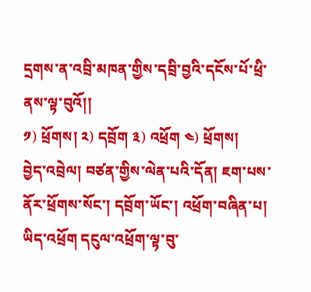དྲགས་ན་འབྲི་མཁན་གྱིས་དབྲི་བྱའི་དངོས་པོ་ཕྲི་ནས་ལྟ་བུའོ།།
༡) ཕྲོགས། ༢) དབྲོག ༣) འཕྲོག ༤) ཕྲོགས།
བྱེད་འབྲེལ། བཙན་གྱིས་ལེན་པའི་དོན། ཇག་པས་ནོར་ཕྲོགས་སོང་། དབྲོག་ཡོང་། འཕྲོག་བཞིན་པ། ཡིད་འཕྲོག དངུལ་འཕྲོག་ལྟ་བུ་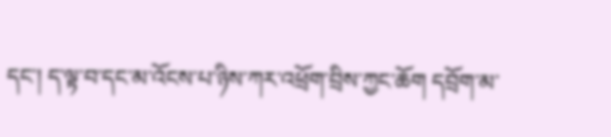དང་། ད་ལྟ་བ་དང་མ་འོངས་པ་ཉིས་ཀར་འཕྲོག་བྲིས་ཀྱང་ཆོག དབྲོག་མ་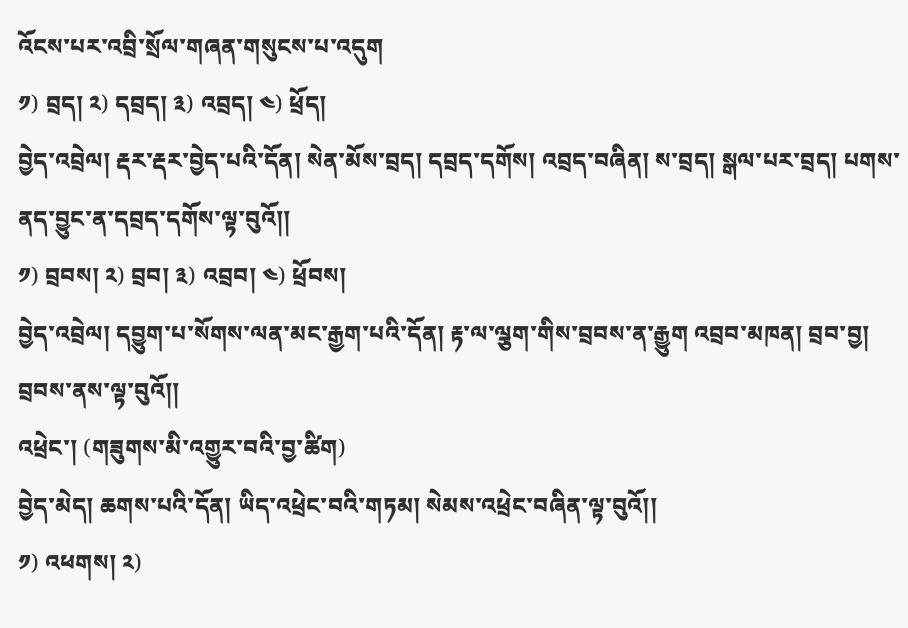འོངས་པར་འབྲི་སྲོལ་གཞན་གསུངས་པ་འདུག
༡) བྲད། ༢) དབྲད། ༣) འབྲད། ༤) ཕྲོད།
བྱེད་འབྲེལ། རྡར་རྡར་བྱེད་པའི་དོན། སེན་མོས་བྲད། དབྲད་དགོས། འབྲད་བཞིན། ས་བྲད། སྒལ་པར་བྲད། པགས་ནད་བྱུང་ན་དབྲད་དགོས་ལྟ་བུའོ།།
༡) བྲབས། ༢) བྲབ། ༣) འབྲབ། ༤) ཕྲོབས།
བྱེད་འབྲེལ། དབྱུག་པ་སོགས་ལན་མང་རྒྱག་པའི་དོན། རྟ་ལ་ལྕག་གིས་བྲབས་ན་རྒྱུག འབྲབ་མཁན། བྲབ་བྱ། བྲབས་ནས་ལྟ་བུའོ།།
འཕྲེང་། (གཟུགས་མི་འགྱུར་བའི་བྱ་ཚིག)
བྱེད་མེད། ཆགས་པའི་དོན། ཡིད་འཕྲེང་བའི་གཏམ། སེམས་འཕྲེང་བཞིན་ལྟ་བུའོ།།
༡) འཕགས། ༢)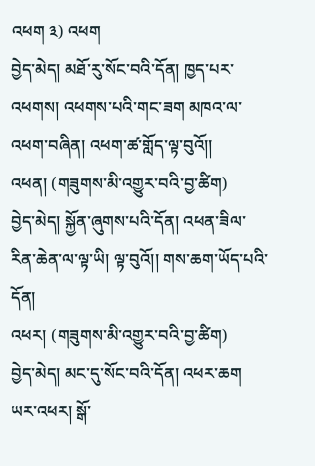འཕག ༣) འཕག
བྱེད་མེད། མཐོ་རུ་སོང་བའི་དོན། ཁྱད་པར་འཕགས། འཕགས་པའི་གང་ཟག མཁའ་ལ་འཕག་བཞིན། འཕག་ཚ་གློད་ལྟ་བུའོ།།
འཕན། (གཟུགས་མི་འགྱུར་བའི་བྱ་ཚིག)
བྱེད་མེད། སྐྱོན་ཞུགས་པའི་དོན། འཕན་ཟིལ་རིན་ཆེན་ལ་ལྟ་ཡི། ལྟ་བུའོ།། གས་ཆག་ཡོད་པའི་དོན།
འཕར། (གཟུགས་མི་འགྱུར་བའི་བྱ་ཚིག)
བྱེད་མེད། མང་དུ་སོང་བའི་དོན། འཕར་ཆག ཡར་འཕར། སྒོ་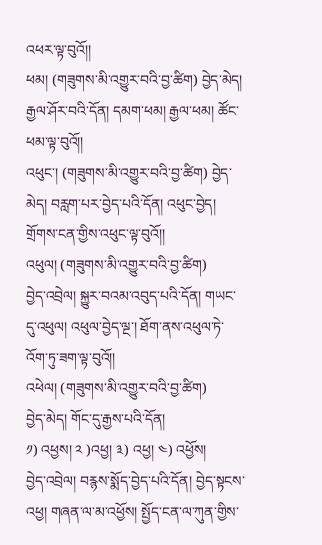འཕར་ལྟ་བུའོ།།
ཕམ། (གཟུགས་མི་འགྱུར་བའི་བྱ་ཚིག) བྱེད་མེད། རྒྱལ་ཤོར་བའི་དོན། དམག་ཕམ། རྒྱལ་ཕམ། ཚོང་ཕམ་ལྟ་བུའོ།།
འཕུང་། (གཟུགས་མི་འགྱུར་བའི་བྱ་ཚིག) བྱེད་མེད། བརླག་པར་བྱེད་པའི་དོན། འཕུང་བྱེད། གྲོགས་ངན་གྱིས་འཕུང་ལྟ་བུའོ།།
འཕུལ། (གཟུགས་མི་འགྱུར་བའི་བྱ་ཚིག)
བྱེད་འབྲེལ། སྐྱུར་བའམ་འབུད་པའི་དོན། གཡང་དུ་འཕུལ། འཕུལ་བྱེད་ལྔ་། ཐོག་ནས་འཕུལ་ཏེ་འོག་ཏུ་ཟག་ལྟ་བུའོ།།
འཕེལ། (གཟུགས་མི་འགྱུར་བའི་བྱ་ཚིག)
བྱེད་མེད། གོང་དུ་རྒྱས་པའི་དོན།
༡) འཕྱས། ༢ )འཕྱ། ༣) འཕྱ། ༤) འཕྱོས།
བྱེད་འབྲེལ། བརྙས་སྨོད་བྱེད་པའི་དོན། བྱེད་སྟངས་འཕྱ། གཞན་ལ་མ་འཕྱོས། སྤྱོད་ངན་ལ་ཀུན་གྱིས་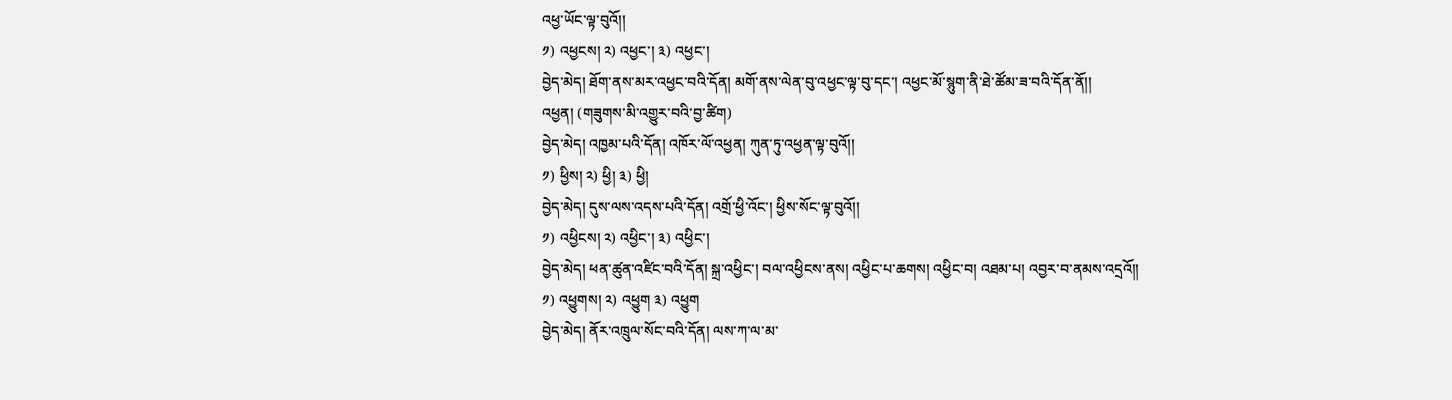འཕྱ་ཡོང་ལྟ་བུའོ།།
༡) འཕྱངས། ༢) འཕྱང་། ༣) འཕྱང་།
བྱེད་མེད། ཐོག་ནས་མར་འཕྱང་བའི་དོན། མགོ་ནས་ལེན་བུ་འཕྱང་ལྟ་བུ་དང་། འཕྱང་མོ་སྙུག་ནི་ཐེ་ཚོམ་ཟ་བའི་དོན་ནོ།།
འཕྱན། (གཟུགས་མི་འགྱུར་བའི་བྱ་ཚིག)
བྱེད་མེད། འཁྱམ་པའི་དོན། འཁོར་ལོ་འཕྱན། ཀུན་ཏུ་འཕྱན་ལྟ་བུའོ།།
༡) ཕྱིས། ༢) ཕྱི། ༣) ཕྱི།
བྱེད་མེད། དུས་ལས་འདས་པའི་དོན། འགྲོ་ཕྱི་འོང་། ཕྱིས་སོང་ལྟ་བུའོ།།
༡) འཕྱིངས། ༢) འཕྱིང་། ༣) འཕྱིང་།
བྱེད་མེད། ཕན་ཚུན་འཛིང་བའི་དོན། སྐྲ་འཕྱིང་། བལ་འཕྱིངས་ནས། འཕྱིང་པ་ཆགས། འཕྱིང་བ། འཐམ་པ། འབྱར་བ་ནམས་འདྲའོ།།
༡) འཕྱུགས། ༢) འཕྱུག ༣) འཕྱུག
བྱེད་མེད། ནོར་འཁྲུལ་སོང་བའི་དོན། ལས་ཀ་ལ་མ་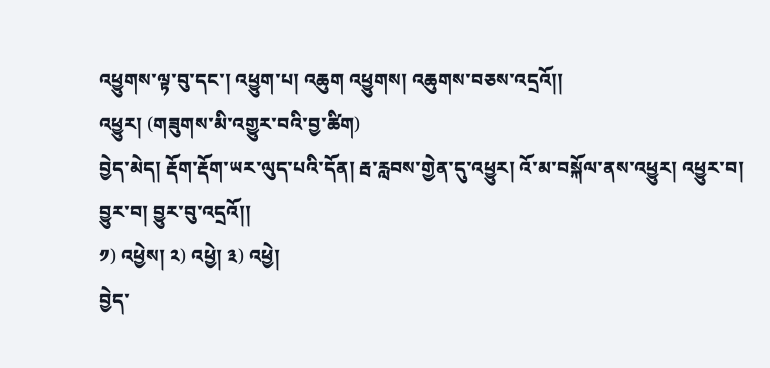འཕྱུགས་ལྟ་བུ་དང་། འཕྱུག་པ། འཆུག འཕྱུགས། འཆུགས་བཅས་འདྲའོ།།
འཕྱུར། (གཟུགས་མི་འགྱུར་བའི་བྱ་ཚིག)
བྱེད་མེད། རྡོག་རྡོག་ཡར་ལུད་པའི་དོན། རྦ་རླབས་གྱེན་དུ་འཕྱུར། འོ་མ་བསྐོལ་ནས་འཕྱུར། འཕྱུར་བ། བྱུར་བ། བྱུར་བུ་འདྲའོ།།
༡) འཕྱེས། ༢) འཕྱེ། ༣) འཕྱེ།
བྱེད་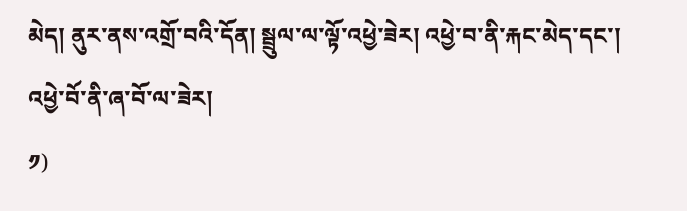མེད། ནུར་ནས་འགྲོ་བའི་དོན། སྦྲུལ་ལ་ལྟོ་འཕྱེ་ཟེར། འཕྱེ་བ་ནི་རྐང་མེད་དང་། འཕྱེ་བོ་ནི་ཞ་བོ་ལ་ཟེར།
༡)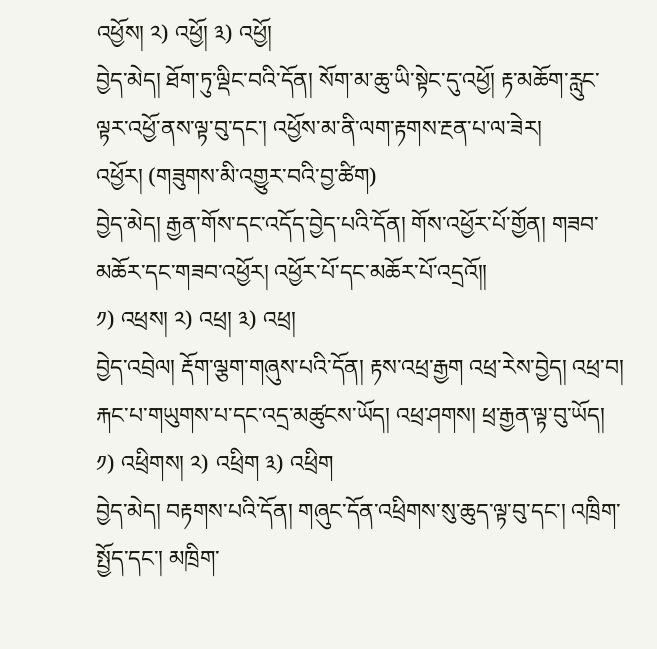འཕྱོས། ༢) འཕྱོ། ༣) འཕྱོ།
བྱེད་མེད། ཐོག་ཏུ་ལྡིང་བའི་དོན། སོག་མ་ཆུ་ཡི་སྟེང་དུ་འཕྱོ། རྟ་མཆོག་རླུང་ལྟར་འཕྱོ་ནས་ལྟ་བུ་དང་། འཕྱོས་མ་ནི་ལག་རྟགས་རྔན་པ་ལ་ཟེར།
འཕྱོར། (གཟུགས་མི་འགྱུར་བའི་བྱ་ཚིག)
བྱེད་མེད། རྒྱན་གོས་དང་འདོད་བྱེད་པའི་དོན། གོས་འཕྱོར་པོ་གྱོན། གཟབ་མཆོར་དང་གཟབ་འཕྱོར། འཕྱོར་པོ་དང་མཆོར་པོ་འདྲའོ།།
༡) འཕྲས། ༢) འཕྲ། ༣) འཕྲ།
བྱེད་འབྲེལ། རྡོག་ལྕག་གཞུས་པའི་དོན། རྟས་འཕྲ་རྒྱག འཕྲ་རེས་བྱེད། འཕྲ་བ། རྐང་པ་གཡུགས་པ་དང་འདྲ་མཚུངས་ཡོད། འཕྲ་ཤགས། ཕྲ་རྒྱན་ལྟ་བུ་ཡོད།
༡) འཕྲིགས། ༢) འཕྲིག ༣) འཕྲིག
བྱེད་མེད། བརྟགས་པའི་དོན། གཞུང་དོན་འཕྲིགས་སུ་ཆུད་ལྟ་བུ་དང་། འཁྲིག་སྤྱོད་དང་། མཁྲིག་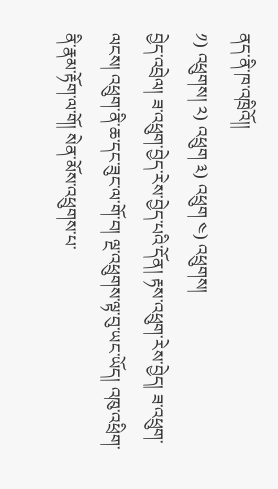ནད་ནི་ཁ་འཁྲིའོ།།
༡) འཕྲུགས། ༢) འཕྲུག ༣) འཕྲུག ༤) འཕྲུགས།
བྱེད་འབྲེལ། ཟ་འཕྲུག་བྱེད་རེས་བྱེད་པའི་དོན། རྟས་འཕྲུག་རེས་བྱེད། ཟ་འཕྲུག་ལངས། འཕྲུག་ནི་ཆ་དང་ཟུང་ལ་གོ་བ། ལྔ་འཕྲུགས་ལྟ་བུ་ཡང་ཡོད། འཁུ་འཕྲིག་ནི་རྣམ་རྟོག་ལ་གོ། སེན་མོས་འཕྲུགས་པ་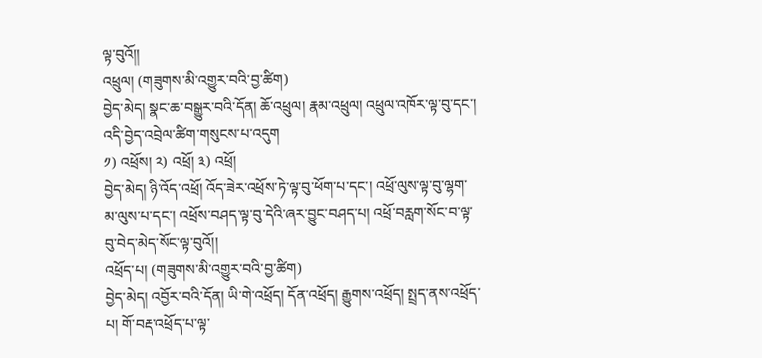ལྟ་བུའོ།།
འཕྲུལ། (གཟུགས་མི་འགྱུར་བའི་བྱ་ཚིག)
བྱེད་མེད། སྣང་ཆ་བསྒྱུར་བའི་དོན། ཆོ་འཕྲུལ། རྣམ་འཕྲུལ། འཕྲུལ་འཁོར་ལྟ་བུ་དང་། འདི་བྱེད་འབྲེལ་ཚིག་གསུངས་པ་འདུག
༡) འཕྲོས། ༢) འཕྲོ། ༣) འཕྲོ།
བྱེད་མེད། ཉི་འོད་འཕྲོ། འོད་ཟེར་འཕྲོས་ཏེ་ལྟ་བུ་ཕོག་པ་དང་། འཕྲོ་ལུས་ལྟ་བུ་ལྷག་མ་ལུས་པ་དང་། འཕྲོས་བཤད་ལྟ་བུ་དེའི་ཞར་བྱུང་བཤད་པ། འཕྲོ་བརླག་སོང་བ་ལྟ་བུ་བེད་མེད་སོང་ལྟ་བུའོ།།
འཕྲོད་པ། (གཟུགས་མི་འགྱུར་བའི་བྱ་ཚིག)
བྱེད་མེད། འབྱོར་བའི་དོན། ཡི་གེ་འཕྲོད། དོན་འཕྲོད། རྒྱུགས་འཕྲོད། སྤྲད་ནས་འཕྲོད་པ། གོ་བརྡ་འཕྲོད་པ་ལྟ་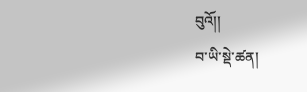བུའོ།།
བ་ཡི་སྡེ་ཚན།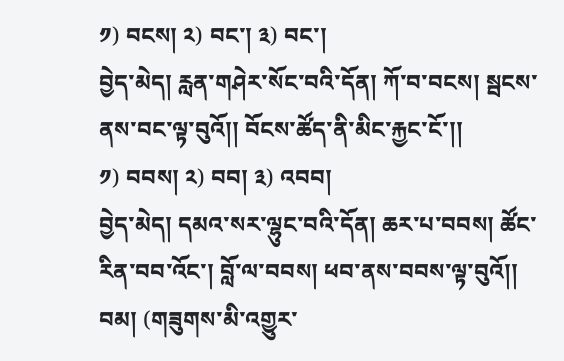༡) བངས། ༢) བང་། ༣) བང་།
བྱེད་མེད། རླན་གཤེར་སོང་བའི་དོན། ཀོ་བ་བངས། སྦངས་ནས་བང་ལྟ་བུའོ།། བོངས་ཚོད་ནི་མིང་རྐྱང་ངོ་།།
༡) བབས། ༢) བབ། ༣) འབབ།
བྱེད་མེད། དམའ་སར་ལྷུང་བའི་དོན། ཆར་པ་བབས། ཚོང་རིན་བབ་འོང་། བློ་ལ་བབས། ཕབ་ནས་བབས་ལྟ་བུའོ།།
བམ། (གཟུགས་མི་འགྱུར་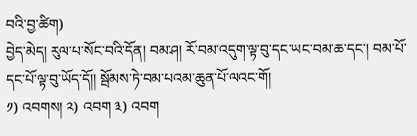བའི་བྱ་ཚིག)
བྱེད་མེད། རུལ་པ་སོང་བའི་དོན། བམ་ཤ། རོ་བམ་འདུག་ལྟ་བུ་དང་ཡང་བམ་ཆ་དང་། བམ་པོ་དང་པོ་ལྟ་བུ་ཡོད་དོ།། སྦོམས་ཏེ་བམ་པའམ་ཆུན་པོ་ལའང་གོ།
༡) འབགས། ༢) འབག ༣) འབག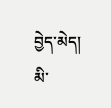བྱེད་མེད། མི་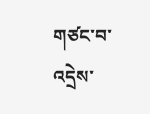གཙང་བ་འདྲེས་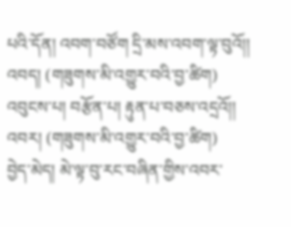པའི་དོན། འབག་བཙོག དྲི་མས་འབག་ལྟ་བུའོ།།
འབད། (གཟུགས་མི་འགྱུར་བའི་བྱ་ཚིག) འབུངས་པ། བརྩོན་པ། རྟུན་པ་བཅས་འདྲའོ།།
འབར། (གཟུགས་མི་འགྱུར་བའི་བྱ་ཚིག)
བྱེད་མེད། མེ་ལྟ་བུ་རང་བཞིན་གྱིས་འབར་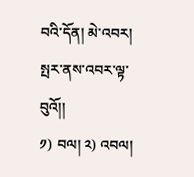བའི་དོན། མེ་འབར། སྤར་ནས་འབར་ལྟ་བུའོ།།
༡) བལ། ༢) འབལ།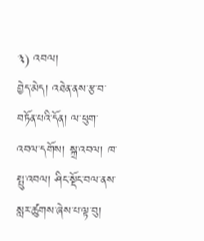༣) འབལ།
བྱེད་མེད། འཐེན་ནས་རྩ་བ་བཏོན་པའི་དོན། ལ་ཕུག་འབལ་དགོས། སྐྲ་འབལ། ཁ་སྤུ་འབལ། ཤིང་སྡོང་བལ་ནས་སླར་ཚུགས་ཞེས་པ་ལྟ་བུ།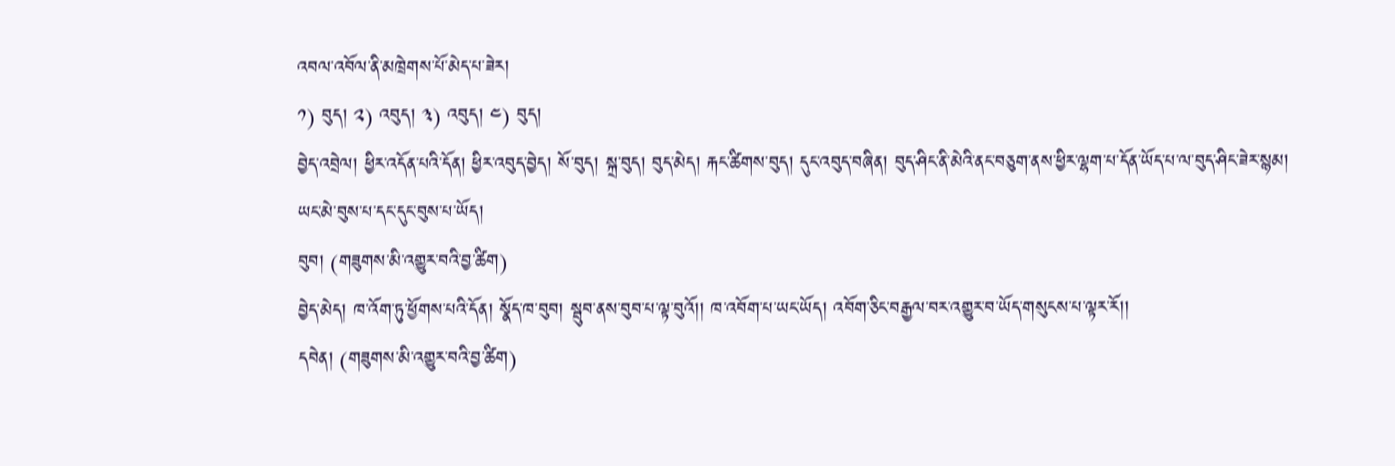འབལ་འབོལ་ནི་མཁྲེགས་པོ་མེད་པ་ཟེར།
༡) བུད། ༢) འབུད། ༣) འབུད། ༤) བུད།
བྱེད་འབྲེལ། ཕྱིར་འདོན་པའི་དོན། ཕྱིར་འབུད་བྱེད། སོ་བུད། སྐྲ་བུད། བུད་མེད། རྐང་ཚིགས་བུད། དུང་འབུད་བཞིན། བུད་ཤིང་ནི་མེའི་ནང་བཅུག་ནས་ཕྱིར་ལྷག་པ་དོན་ཡོད་པ་ལ་བུད་ཤིང་ཟེར་སྙམ། ཡང་མེ་བུས་པ་དང་དུང་བུས་པ་ཡོད།
བུབ། (གཟུགས་མི་འགྱུར་བའི་བྱ་ཚིག)
བྱེད་མེད། ཁ་འོག་ཏུ་ཕྱོགས་པའི་དོན། སྣོད་ཁ་བུབ། སྦུབ་ནས་བུབ་པ་ལྟ་བུའོ།། ཁ་འབོག་པ་ཡང་ཡོད། འབོག་ཅིང་བརྒྱལ་བར་འགྱུར་བ་ཡོད་གསུངས་པ་ལྟར་རོ།།
དབེན། (གཟུགས་མི་འགྱུར་བའི་བྱ་ཚིག)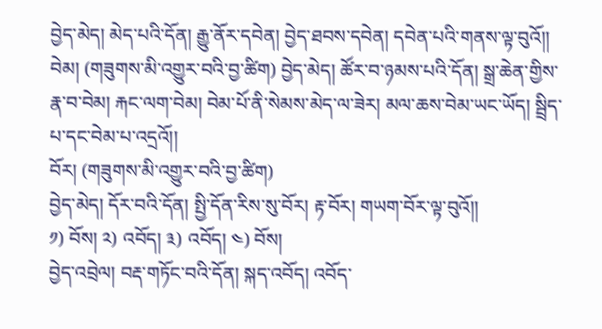བྱེད་མེད། མེད་པའི་དོན། རྒྱུ་ནོར་དབེན། བྱེད་ཐབས་དབེན། དབེན་པའི་གནས་ལྟ་བུའོ།།
བེམ། (གཟུགས་མི་འགྱུར་བའི་བྱ་ཚིག) བྱེད་མེད། ཚོར་བ་ཉམས་པའི་དོན། སྒྲ་ཆེན་གྱིས་རྣ་བ་བེམ། རྐང་ལག་བེམ། བེམ་པོ་ནི་སེམས་མེད་ལ་ཟེར། མལ་ཆས་བེམ་ཡང་ཡོད། སྦྲིད་པ་དང་བེམ་པ་འདྲའོ།།
བོར། (གཟུགས་མི་འགྱུར་བའི་བྱ་ཚིག)
བྱེད་མེད། དོར་བའི་དོན། སྤྱི་དོན་རིས་སུ་བོར། རྟ་བོར། གཡག་བོར་ལྟ་བུའོ།།
༡) བོས། ༢) འབོད། ༣) འབོད། ༤) བོས།
བྱེད་འབྲེལ། བརྡ་གཏོང་བའི་དོན། སྐད་འབོད། འབོད་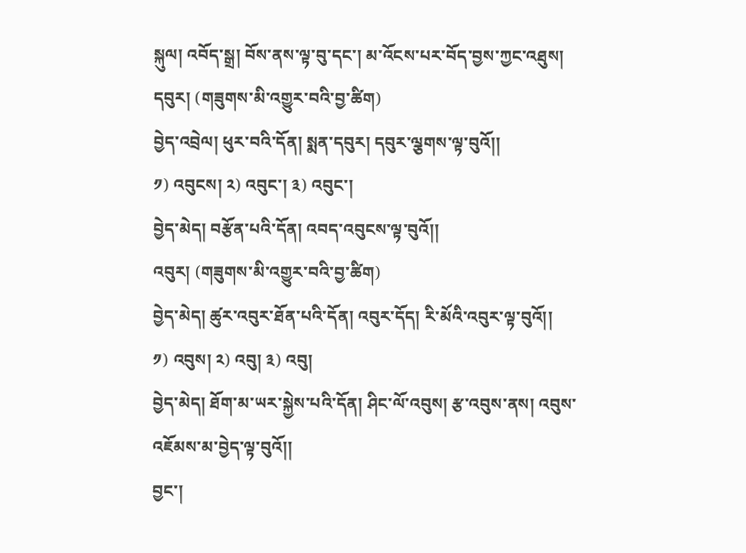སྐུལ། འབོད་སྒྲ། བོས་ནས་ལྟ་བུ་དང་། མ་འོངས་པར་བོད་བྱས་ཀྱང་འཐུས།
དབུར། (གཟུགས་མི་འགྱུར་བའི་བྱ་ཚིག)
བྱེད་འབྲེལ། ཕུར་བའི་དོན། སྨན་དབུར། དབུར་ལྕགས་ལྟ་བུའོ།།
༡) འབུངས། ༢) འབུང་། ༣) འབུང་།
བྱེད་མེད། བརྩོན་པའི་དོན། འབད་འབུངས་ལྟ་བུའོ།།
འབུར། (གཟུགས་མི་འགྱུར་བའི་བྱ་ཚིག)
བྱེད་མེད། ཚུར་འབུར་ཐོན་པའི་དོན། འབུར་དོད། རི་མོའི་འབུར་ལྟ་བུའོ།།
༡) འབུས། ༢) འབུ། ༣) འབུ།
བྱེད་མེད། ཐོག་མ་ཡར་སྐྱེས་པའི་དོན། ཤིང་ལོ་འབུས། རྩ་འབུས་ནས། འབུས་འཇོམས་མ་བྱེད་ལྟ་བུའོ།།
བྱང་།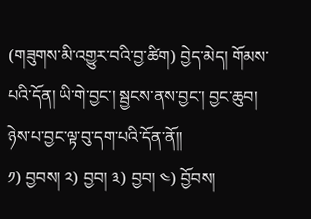(གཟུགས་མི་འགྱུར་བའི་བྱ་ཚིག) བྱེད་མེད། གོམས་པའི་དོན། ཡི་གེ་བྱང་། སྦྱངས་ནས་བྱང་། བྱང་ཆུབ། ཉེས་པ་བྱང་ལྟ་བུ་དག་པའི་དོན་ནོ།།
༡) བྱབས། ༢) བྱབ། ༣) བྱབ། ༤) བྱོབས།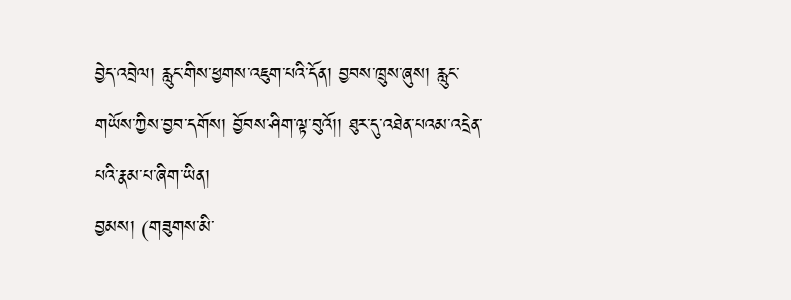བྱེད་འབྲེལ། རླུང་གིས་ཕྱགས་འཇུག་པའི་དོན། བྱབས་ཁྲུས་ཞུས། རླུང་གཡོས་ཀྱིས་བྱབ་དགོས། བྱོབས་ཤིག་ལྟ་བུའོ།། ཐུར་དུ་འཐེན་པའམ་འདྲེན་པའི་རྣམ་པ་ཞིག་ཡིན།
བྱམས། (གཟུགས་མི་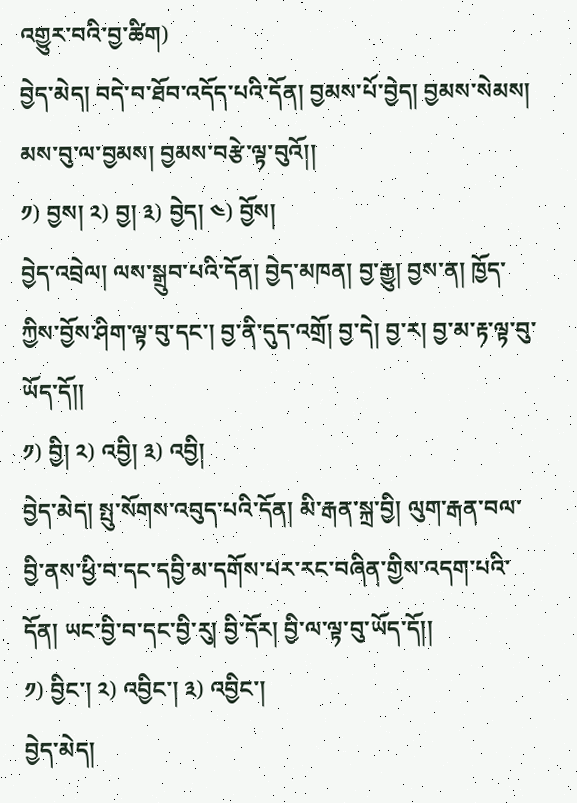འགྱུར་བའི་བྱ་ཚིག)
བྱེད་མེད། བདེ་བ་ཐོབ་འདོད་པའི་དོན། བྱམས་པོ་བྱེད། བྱམས་སེམས། མས་བུ་ལ་བྱམས། བྱམས་བརྩེ་ལྟ་བུའོ།།
༡) བྱས། ༢) བྱ། ༣) བྱེད། ༤) བྱོས།
བྱེད་འབྲེལ། ལས་སྒྲུབ་པའི་དོན། བྱེད་མཁན། བྱ་རྒྱུ། བྱས་ན། ཁྱོད་ཀྱིས་བྱོས་ཤིག་ལྟ་བུ་དང་། བྱ་ནི་དུད་འགྲོ། བྱ་དེ། བྱ་ར། བྱ་མ་རྟ་ལྟ་བུ་ཡོད་དོ།།
༡) བྱི། ༢) འབྱི། ༣) འབྱི།
བྱེད་མེད། སྤུ་སོགས་འབུད་པའི་དོན། མི་རྒན་སྐྲ་བྱི། ལུག་རྒན་བལ་བྱི་ནས་ཕྱི་བ་དང་དབྱི་མ་དགོས་པར་རང་བཞིན་གྱིས་འདག་པའི་དོན། ཡང་བྱི་བ་དང་བྱི་རུ། བྱི་དོར། བྱི་ལ་ལྟ་བུ་ཡོད་དོ།།
༡) བྱིང་། ༢) འབྱིང་། ༣) འབྱིང་།
བྱེད་མེད།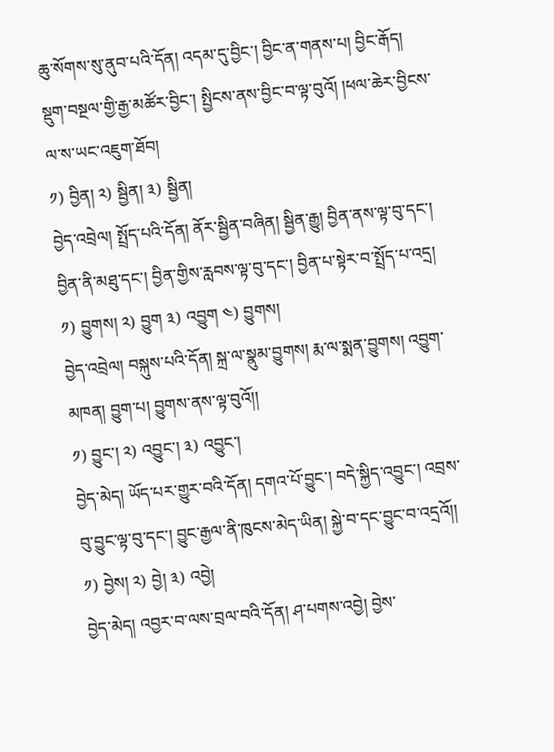ཆུ་སོགས་སུ་ནུབ་པའི་དོན། འདམ་དུ་བྱིང་། བྱིང་ན་གནས་པ། བྱིང་རྒོད། སྡུག་བསྔལ་གྱི་རྒྱ་མཚོར་བྱིང་། སྤྱིངས་ནས་བྱིང་བ་ལྟ་བུའོ། །ཕལ་ཆེར་བྱིངས་ལ་ས་ཡང་འཇུག་ཐོབ།
༡) བྱིན། ༢) སྦྱིན། ༣) སྦྱིན།
བྱེད་འབྲེལ། སྤྲོད་པའི་དོན། ནོར་སྦྱིན་བཞིན། སྦྱིན་རྒྱུ། བྱིན་ནས་ལྟ་བུ་དང་། བྱིན་ནི་མཐུ་དང་། བྱིན་གྱིས་རླབས་ལྟ་བུ་དང་། བྱིན་པ་སྟེར་བ་སྤྲོད་པ་འདྲ།
༡) བྱུགས། ༢) བྱུག ༣) འབྱུག ༤) བྱུགས།
བྱེད་འབྲེལ། བསྐུས་པའི་དོན། སྐྲ་ལ་སྣུམ་བྱུགས། རྨ་ལ་སྨན་བྱུགས། འབྱུག་མཁན། བྱུག་པ། བྱུགས་ནས་ལྟ་བུའོ།།
༡) བྱུང་། ༢) འབྱུང་། ༣) འབྱུང་།
བྱེད་མེད། ཡོད་པར་གྱུར་བའི་དོན། དགའ་པོ་བྱུང་། བདེ་སྐྱིད་འབྱུང་། འབྲས་བུ་བྱུང་ལྟ་བུ་དང་། བྱུང་རྒྱལ་ནི་ཁུངས་མེད་ཡིན། སྐྱེ་བ་དང་བྱུང་བ་འདྲའོ།།
༡) བྱེས། ༢) བྱེ། ༣) འབྱེ།
བྱེད་མེད། འབྱར་བ་ལས་བྲལ་བའི་དོན། ཤ་པགས་འབྱེ། བྱེས་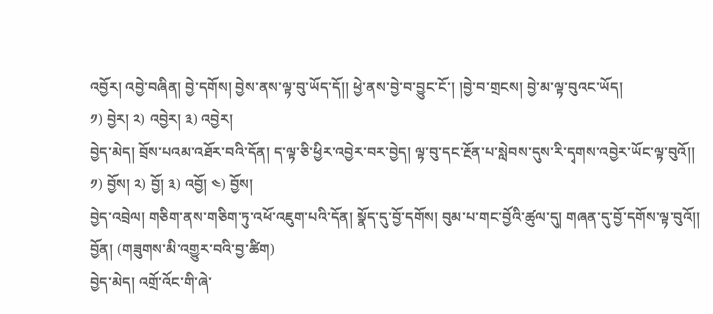འབྱོར། འབྱེ་བཞིན། བྱེ་དགོས། བྱེས་ནས་ལྟ་བུ་ཡོད་དོ།། ཕྱེ་ནས་བྱེ་བ་བྱུང་ངོ་། །བྱེ་བ་གྲངས། བྱེ་མ་ལྟ་བུའང་ཡོད།
༡) བྱེར། ༢) འབྱེར། ༣) འབྱེར།
བྱེད་མེད། བྲོས་པའམ་འཐོར་བའི་དོན། ད་ལྟ་ཅི་ཕྱིར་འབྱེར་བར་བྱེད། ལྟ་བུ་དང་རྔོན་པ་སླེབས་དུས་རི་དྭགས་འབྱེར་ཡོང་ལྟ་བུའོ།།
༡) བྱོས། ༢) བྱོ། ༣) འབྱོ། ༤) བྱོས།
བྱེད་འབྲེལ། གཅིག་ནས་གཅིག་ཏུ་འཕོ་འཇུག་པའི་དོན། སྣོད་དུ་བྱོ་དགོས། བུམ་པ་གང་བྱོའི་ཚུལ་དུ། གཞན་དུ་བྱོ་དགོས་ལྟ་བུའོ།།
བྱོན། (གཟུགས་མི་འགྱུར་བའི་བྱ་ཚིག)
བྱེད་མེད། འགྲོ་འོང་གི་ཞེ་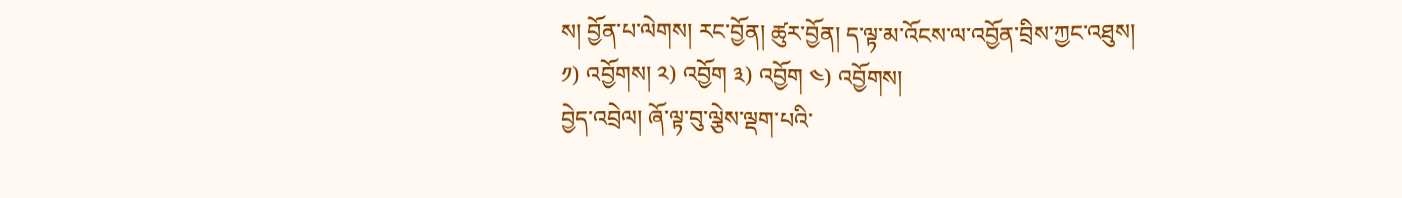ས། བྱོན་པ་ལེགས། རང་བྱོན། ཚུར་བྱོན། ད་ལྟ་མ་འོངས་ལ་འབྱོན་བྲིས་ཀྱང་འཐུས།
༡) འབྱོགས། ༢) འབྱོག ༣) འབྱོག ༤) འབྱོགས།
བྱེད་འབྲེལ། ཞོ་ལྟ་བུ་ལྕེས་ལྡག་པའི་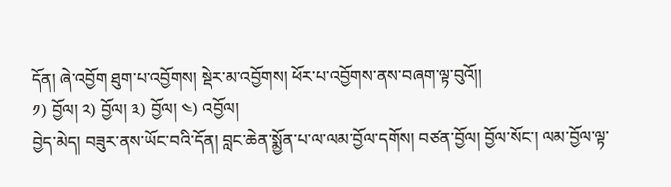དོན། ཞེ་འབྱོག ཐུག་པ་འབྱོགས། སྡེར་མ་འབྱོགས། ཕོར་པ་འབྱོགས་ནས་བཞག་ལྟ་བུའོ།།
༡) བྱོལ། ༢) བྱོལ། ༣) བྱོལ། ༤) འབྱོལ།
བྱེད་མེད། བཟུར་ནས་ཡོང་བའི་དོན། བླང་ཆེན་སྨྱོན་པ་ལ་ལམ་བྱོལ་དགོས། བཙན་བྱོལ། བྱོལ་སོང་། ལམ་བྱོལ་ལྟ་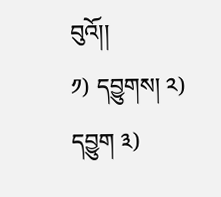བུའོ།།
༡) དབྱུགས། ༢) དབྱུག ༣)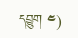དབྱུག ༤)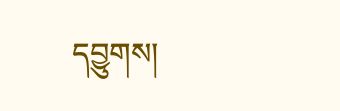དབྱུགས།